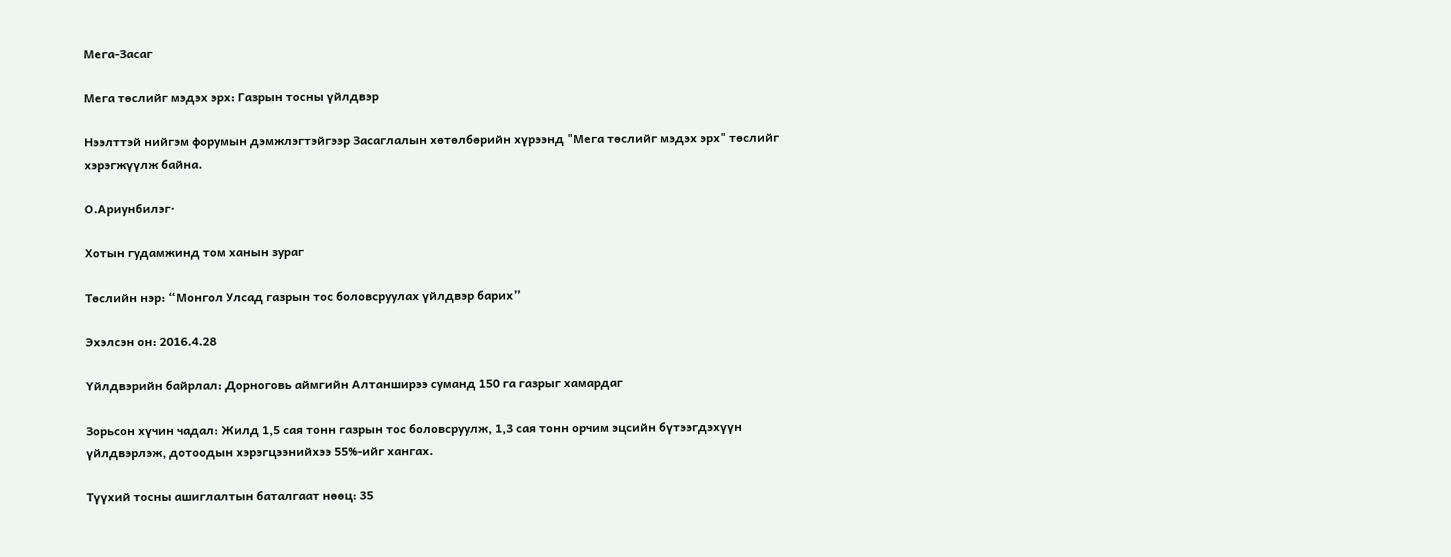Мега-Засаг

Мега төслийг мэдэх эрх: Газрын тосны үйлдвэр

Нээлттэй нийгэм форумын дэмжлэгтэйгээр Засаглалын хөтөлбөрийн хүрээнд "Мега төслийг мэдэх эрх" төслийг хэрэгжүүлж байна.

О.Ариунбилэг·

Хотын гудамжинд том ханын зураг

Төслийн нэр: “Монгол Улсад газрын тос боловсруулах үйлдвэр барих”

Эхэлсэн он: 2016.4.28

Үйлдвэрийн байрлал: Дорноговь аймгийн Алтанширээ суманд 150 га газрыг хамардаг

Зорьсон хүчин чадал: Жилд 1,5 сая тонн газрын тос боловсруулж, 1,3 сая тонн орчим эцсийн бүтээгдэхүүн үйлдвэрлэж, дотоодын хэрэгцээнийхээ 55%-ийг хангах.

Түүхий тосны ашиглалтын баталгаат нөөц: 35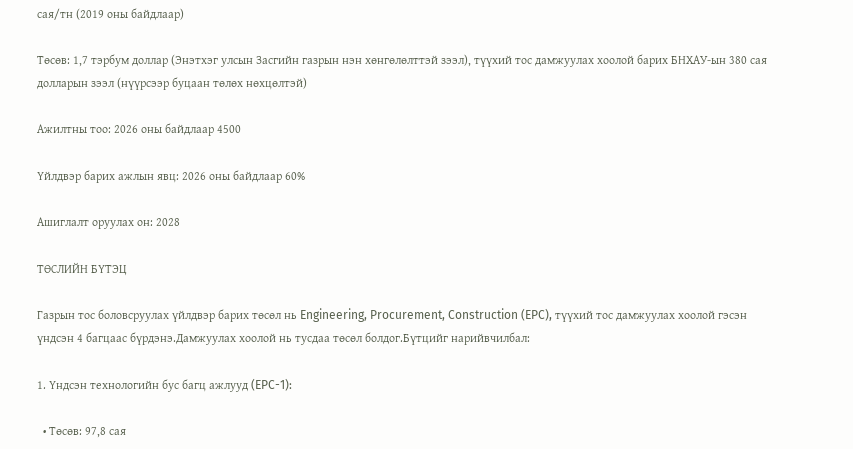сая/тн (2019 оны байдлаар)

Төсөв: 1,7 тэрбум доллар (Энэтхэг улсын Засгийн газрын нэн хөнгөлөлттэй зээл), түүхий тос дамжуулах хоолой барих БНХАУ-ын 380 сая долларын зээл (нүүрсээр буцаан төлөх нөхцөлтэй)

Ажилтны тоо: 2026 оны байдлаар 4500

Үйлдвэр барих ажлын явц: 2026 оны байдлаар 60%

Ашиглалт оруулах он: 2028

ТӨСЛИЙН БҮТЭЦ

Газрын тос боловсруулах үйлдвэр барих төсөл нь Engineering, Procurement, Construction (EPC), түүхий тос дамжуулах хоолой гэсэн үндсэн 4 багцаас бүрдэнэ.Дамжуулах хоолой нь тусдаа төсөл болдог.Бүтцийг нарийвчилбал:

1. Үндсэн технологийн бус багц ажлууд (EPC-1):

  • Төсөв: 97,8 сая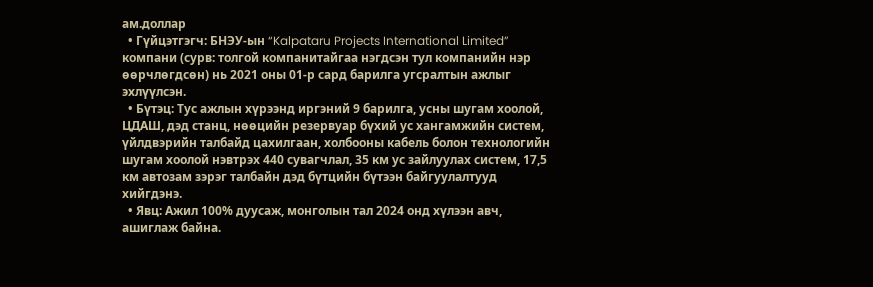ам.доллар
  • Гүйцэтгэгч: БНЭУ-ын “Kalpataru Projects International Limited” компани (сурв: толгой компанитайгаа нэгдсэн тул компанийн нэр өөрчлөгдсөн) нь 2021 оны 01-р сард барилга угсралтын ажлыг эхлүүлсэн.
  • Бүтэц: Тус ажлын хүрээнд иргэний 9 барилга, усны шугам хоолой, ЦДАШ, дэд станц, нөөцийн резервуар бүхий ус хангамжийн систем, үйлдвэрийн талбайд цахилгаан, холбооны кабель болон технологийн шугам хоолой нэвтрэх 440 сувагчлал, 35 км ус зайлуулах систем, 17,5 км автозам зэрэг талбайн дэд бүтцийн бүтээн байгуулалтууд хийгдэнэ.
  • Явц: Ажил 100% дуусаж, монголын тал 2024 онд хүлээн авч, ашиглаж байна.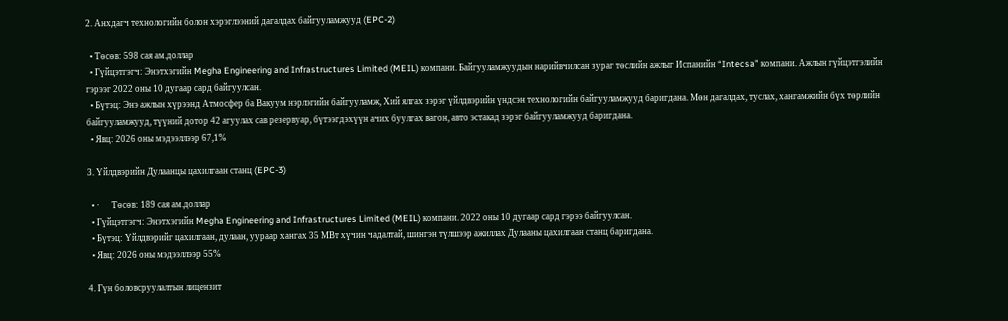2. Анхдагч технологийн болон хэрэглээний дагалдах байгууламжууд (EPC-2)

  • Төсөв: 598 сая ам.доллар
  • Гүйцэтгэгч: Энэтхэгийн Megha Engineering and Infrastructures Limited (MEIL) компани. Байгууламжуудын нарийвчилсан зураг төслийн ажлыг Испанийн “Intecsa” компани. Ажлын гүйцэтгэлийн гэрээг 2022 оны 10 дугаар сард байгуулсан.
  • Бүтэц: Энэ ажлын хүрээнд Атмосфер ба Вакуум нэрлэгийн байгууламж, Хий ялгах зэрэг үйлдвэрийн үндсэн технологийн байгууламжууд баригдана. Мөн дагалдах, туслах, хангамжийн бүх төрлийн байгууламжууд, түүний дотор 42 агуулах сав резервуар, бүтээгдэхүүн ачих буулгах вагон, авто эстакад зэрэг байгууламжууд баригдана.
  • Явц: 2026 оны мэдээллээр 67,1%

3. Үйлдвэрийн Дулаанцы цахилгаан станц (EPC-3)

  • ·      Төсөв: 189 сая ам.доллар
  • Гүйцэтгэгч: Энэтхэгийн Megha Engineering and Infrastructures Limited (MEIL) компани. 2022 оны 10 дугаар сард гэрээ байгуулсан.
  • Бүтэц: Үйлдвэрийг цахилгаан, дулаан, уураар хангах 35 МВт хүчин чадалтай, шингэн түлшээр ажиллах Дулааны цахилгаан станц баригдана.
  • Явц: 2026 оны мэдээллээр 55%

4. Гүн боловсруулалтын лицензит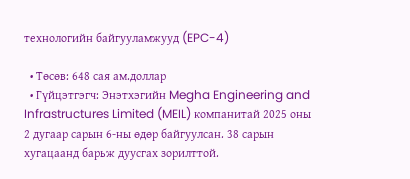технологийн байгууламжууд (EPC-4)

  • Төсөв: 648 сая ам.доллар
  • Гүйцэтгэгч: Энэтхэгийн Megha Engineering and Infrastructures Limited (MEIL) компанитай 2025 оны 2 дугаар сарын 6-ны өдөр байгуулсан. 38 сарын хугацаанд барьж дуусгах зорилттой.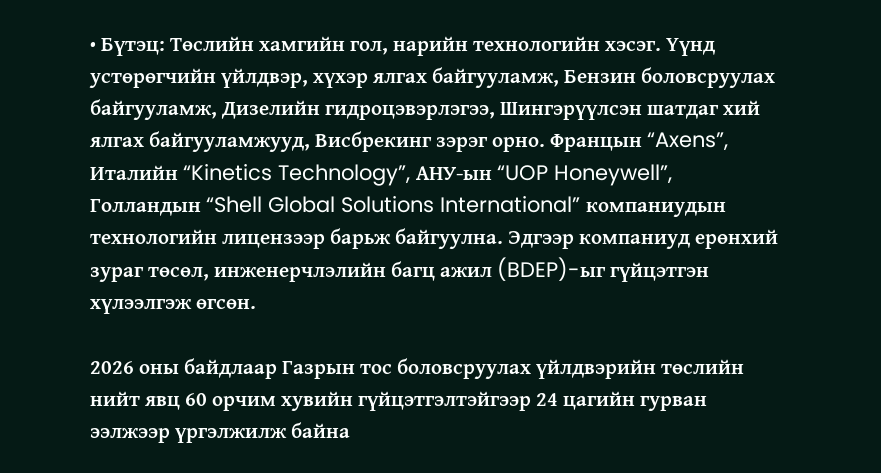• Бүтэц: Төслийн хамгийн гол, нарийн технологийн хэсэг. Үүнд устөрөгчийн үйлдвэр, хүхэр ялгах байгууламж, Бензин боловсруулах байгууламж, Дизелийн гидроцэвэрлэгээ, Шингэрүүлсэн шатдаг хий ялгах байгууламжууд, Висбрекинг зэрэг орно. Францын “Axens”, Италийн “Kinetics Technology”, АНУ-ын “UOP Honeywell”, Голландын “Shell Global Solutions International” компаниудын технологийн лицензээр барьж байгуулна. Эдгээр компаниуд ерөнхий зураг төсөл, инженерчлэлийн багц ажил (BDEP)-ыг гүйцэтгэн хүлээлгэж өгсөн.

2026 оны байдлаар Газрын тос боловсруулах үйлдвэрийн төслийн нийт явц 60 орчим хувийн гүйцэтгэлтэйгээр 24 цагийн гурван ээлжээр үргэлжилж байна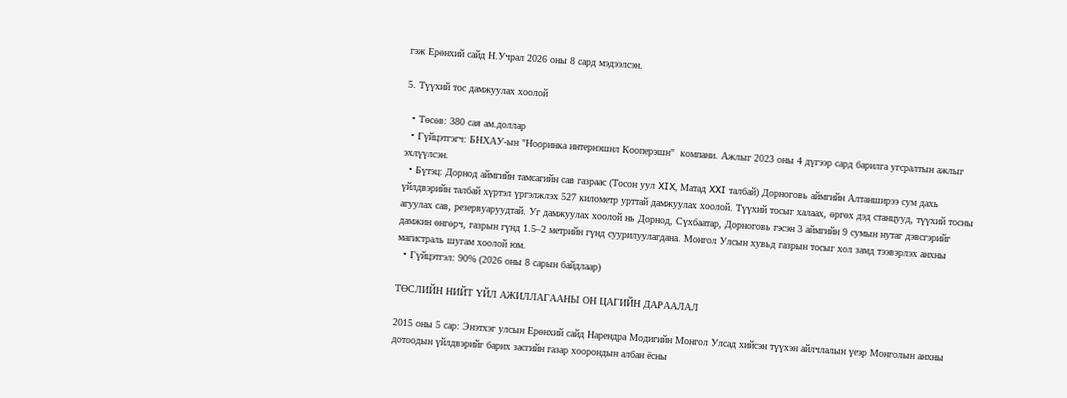гэж Ерөнхий сайд Н.Учрал 2026 оны 8 сард мэдээлсэн.

5. Түүхий тос дамжуулах хоолой

  • Төсөв: 380 сая ам.доллар
  • Гүйцэтгэгч: БНХАУ-ын "Нооринка интернэшнл Кооперэшн"  компани. Ажлыг 2023 оны 4 дүгээр сард барилга угсралтын ажлыг эхлүүлсэн.
  • Бүтэц: Дорнод аймгийн тамсагийн сав газраас (Тосон уул XIX, Матад XXI талбай) Дорноговь аймгийн Алтанширээ сум дахь үйлдвэрийн талбай хүртэл үргэлжлэх 527 километр урттай дамжуулах хоолой. Түүхий тосыг халаах, өргөх дэд станцууд, түүхий тосны агуулах сав, резервуаруудтай. Уг дамжуулах хоолой нь Дорнод, Сүхбаатар, Дорноговь гэсэн 3 аймгийн 9 сумын нутаг дэвсгэрийг дамжин өнгөрч, газрын гүнд 1.5–2 метрийн гүнд суурилуулагдана. Монгол Улсын хувьд газрын тосыг хол замд тээвэрлэх анхны магистраль шугам хоолой юм.
  • Гүйцэтгэл: 90% (2026 оны 8 сарын байдлаар)

ТӨСЛИЙН НИЙТ ҮЙЛ АЖИЛЛАГААНЫ ОН ЦАГИЙН ДАРААЛАЛ

2015 оны 5 сар: Энэтхэг улсын Ерөнхий сайд Нарендра Модигийн Монгол Улсад хийсэн түүхэн айлчлалын үеэр Монголын анхны дотоодын үйлдвэрийг барих засгийн газар хоорондын албан ёсны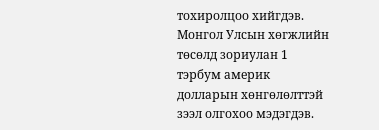тохиролцоо хийгдэв. Монгол Улсын хөгжлийн төсөлд зориулан 1 тэрбум америк долларын хөнгөлөлттэй зээл олгохоо мэдэгдэв.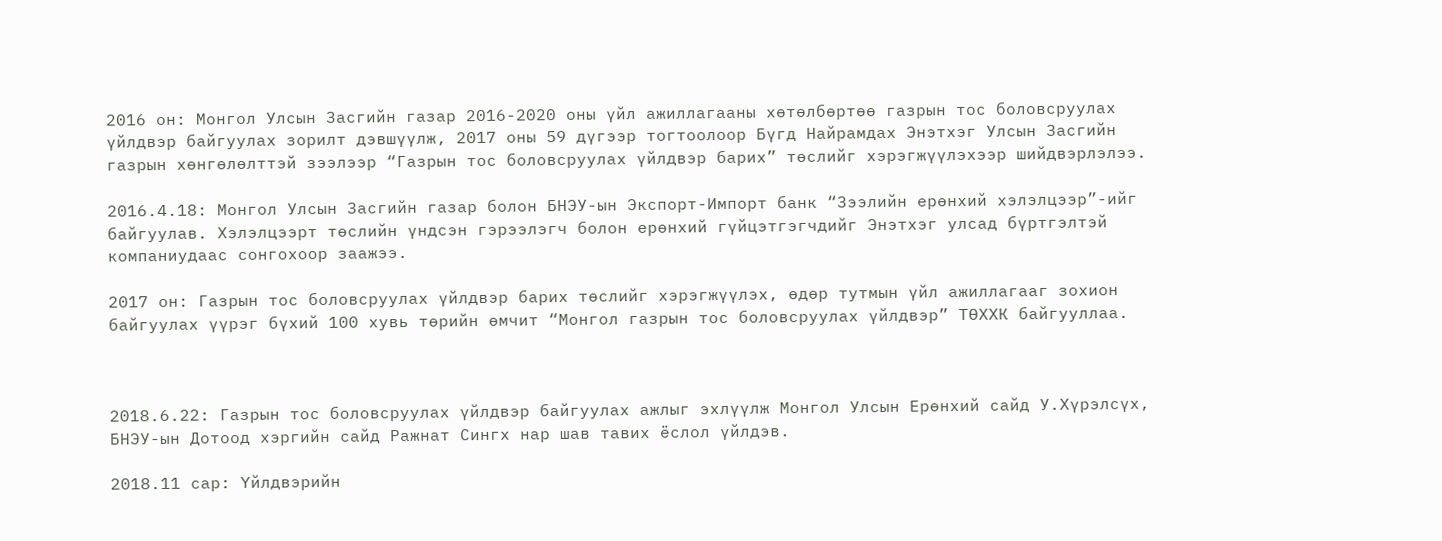2016 он: Монгол Улсын Засгийн газар 2016-2020 оны үйл ажиллагааны хөтөлбөртөө газрын тос боловсруулах үйлдвэр байгуулах зорилт дэвшүүлж, 2017 оны 59 дүгээр тогтоолоор Бүгд Найрамдах Энэтхэг Улсын Засгийн газрын хөнгөлөлттэй зээлээр “Газрын тос боловсруулах үйлдвэр барих” төслийг хэрэгжүүлэхээр шийдвэрлэлээ.

2016.4.18: Монгол Улсын Засгийн газар болон БНЭУ-ын Экспорт-Импорт банк “Зээлийн ерөнхий хэлэлцээр”-ийг байгуулав. Хэлэлцээрт төслийн үндсэн гэрээлэгч болон ерөнхий гүйцэтгэгчдийг Энэтхэг улсад бүртгэлтэй компаниудаас сонгохоор заажээ.

2017 он: Газрын тос боловсруулах үйлдвэр барих төслийг хэрэгжүүлэх, өдөр тутмын үйл ажиллагааг зохион байгуулах үүрэг бүхий 100 хувь төрийн өмчит “Монгол газрын тос боловсруулах үйлдвэр” ТӨХХК байгууллаа.



2018.6.22: Газрын тос боловсруулах үйлдвэр байгуулах ажлыг эхлүүлж Монгол Улсын Ерөнхий сайд У.Хүрэлсүх, БНЭУ-ын Дотоод хэргийн сайд Ражнат Сингх нар шав тавих ёслол үйлдэв.

2018.11 сар: Үйлдвэрийн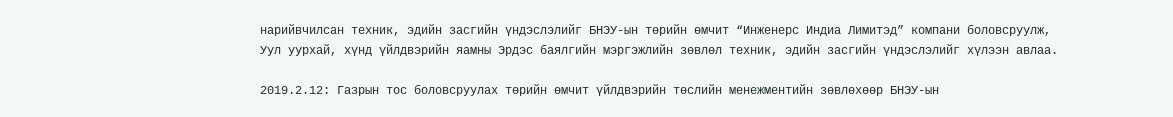нарийвчилсан техник, эдийн засгийн үндэслэлийг БНЭУ-ын төрийн өмчит “Инженерс Индиа Лимитэд” компани боловсруулж, Уул уурхай, хүнд үйлдвэрийн яамны Эрдэс баялгийн мэргэжлийн зөвлөл техник, эдийн засгийн үндэслэлийг хүлээн авлаа.

2019.2.12: Газрын тос боловсруулах төрийн өмчит үйлдвэрийн төслийн менежментийн зөвлөхөөр БНЭУ-ын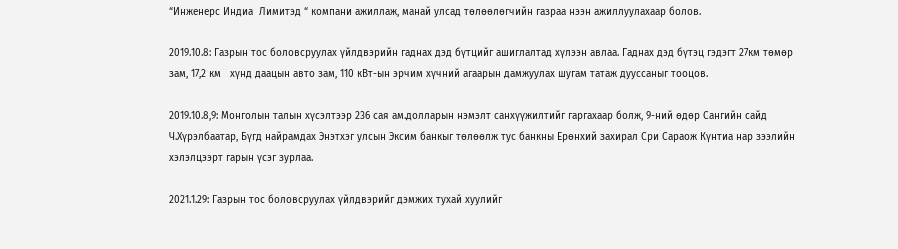“Инженерс Индиа  Лимитэд “ компани ажиллаж, манай улсад төлөөлөгчийн газраа нээн ажиллуулахаар болов.

2019.10.8: Газрын тос боловсруулах үйлдвэрийн гаднах дэд бүтцийг ашиглалтад хүлээн авлаа. Гаднах дэд бүтэц гэдэгт 27км төмөр зам, 17,2 км   хүнд даацын авто зам, 110 кВт-ын эрчим хүчний агаарын дамжуулах шугам татаж дууссаныг тооцов.

2019.10.8,9: Монголын талын хүсэлтээр 236 сая ам.долларын нэмэлт санхүүжилтийг гаргахаар болж, 9-ний өдөр Сангийн сайд Ч.Хүрэлбаатар, Бүгд найрамдах Энэтхэг улсын Эксим банкыг төлөөлж тус банкны Ерөнхий захирал Сри Сараож Күнтиа нар зээлийн хэлэлцээрт гарын үсэг зурлаа.

2021.1.29: Газрын тос боловсруулах үйлдвэрийг дэмжих тухай хуулийг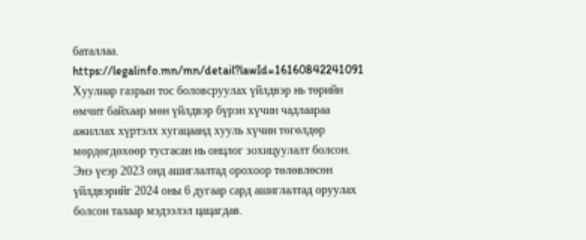баталлаа.  https://legalinfo.mn/mn/detail?lawId=16160842241091 Хуулиар газрын тос боловсруулах үйлдвэр нь төрийн өмчит байхаар мөн үйлдвэр бүрэн хүчин чадлаараа ажиллах хүртэлх хугацаанд хууль хүчин төгөлдөр мөрдөгдөхөөр тусгасан нь онцлог зохицуулалт болсон. Энэ үеэр 2023 онд ашиглалтад орохоор төлөвлөсөн үйлдвэрийг 2024 оны 6 дугаар сард ашиглалтад оруулах болсон талаар мэдээлэл цацагдав.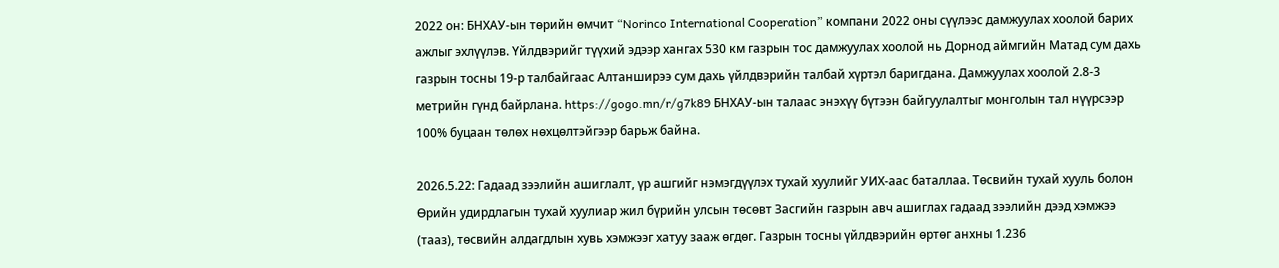2022 он: БНХАУ-ын төрийн өмчит “Norinco International Cooperation” компани 2022 оны сүүлээс дамжуулах хоолой барих ажлыг эхлүүлэв. Үйлдвэрийг түүхий эдээр хангах 530 км газрын тос дамжуулах хоолой нь Дорнод аймгийн Матад сум дахь газрын тосны 19-р талбайгаас Алтанширээ сум дахь үйлдвэрийн талбай хүртэл баригдана. Дамжуулах хоолой 2.8-3 метрийн гүнд байрлана. https://gogo.mn/r/g7k89 БНХАУ-ын талаас энэхүү бүтээн байгуулалтыг монголын тал нүүрсээр 100% буцаан төлөх нөхцөлтэйгээр барьж байна.

2026.5.22: Гадаад зээлийн ашиглалт, үр ашгийг нэмэгдүүлэх тухай хуулийг УИХ-аас баталлаа. Төсвийн тухай хууль болон Өрийн удирдлагын тухай хуулиар жил бүрийн улсын төсөвт Засгийн газрын авч ашиглах гадаад зээлийн дээд хэмжээ (тааз), төсвийн алдагдлын хувь хэмжээг хатуу зааж өгдөг. Газрын тосны үйлдвэрийн өртөг анхны 1.236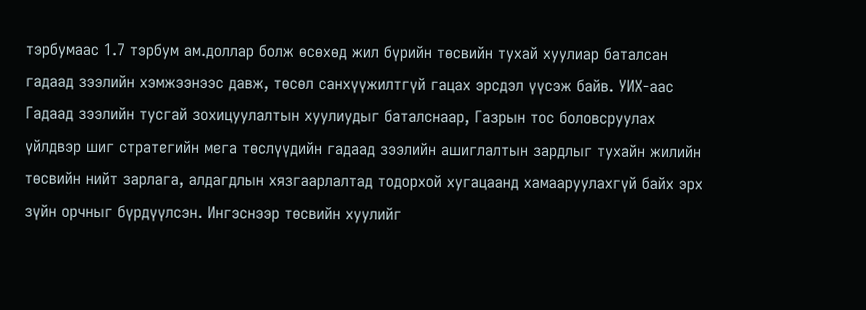тэрбумаас 1.7 тэрбум ам.доллар болж өсөхөд жил бүрийн төсвийн тухай хуулиар баталсан гадаад зээлийн хэмжээнээс давж, төсөл санхүүжилтгүй гацах эрсдэл үүсэж байв. УИХ-аас Гадаад зээлийн тусгай зохицуулалтын хуулиудыг баталснаар, Газрын тос боловсруулах үйлдвэр шиг стратегийн мега төслүүдийн гадаад зээлийн ашиглалтын зардлыг тухайн жилийн төсвийн нийт зарлага, алдагдлын хязгаарлалтад тодорхой хугацаанд хамааруулахгүй байх эрх зүйн орчныг бүрдүүлсэн. Ингэснээр төсвийн хуулийг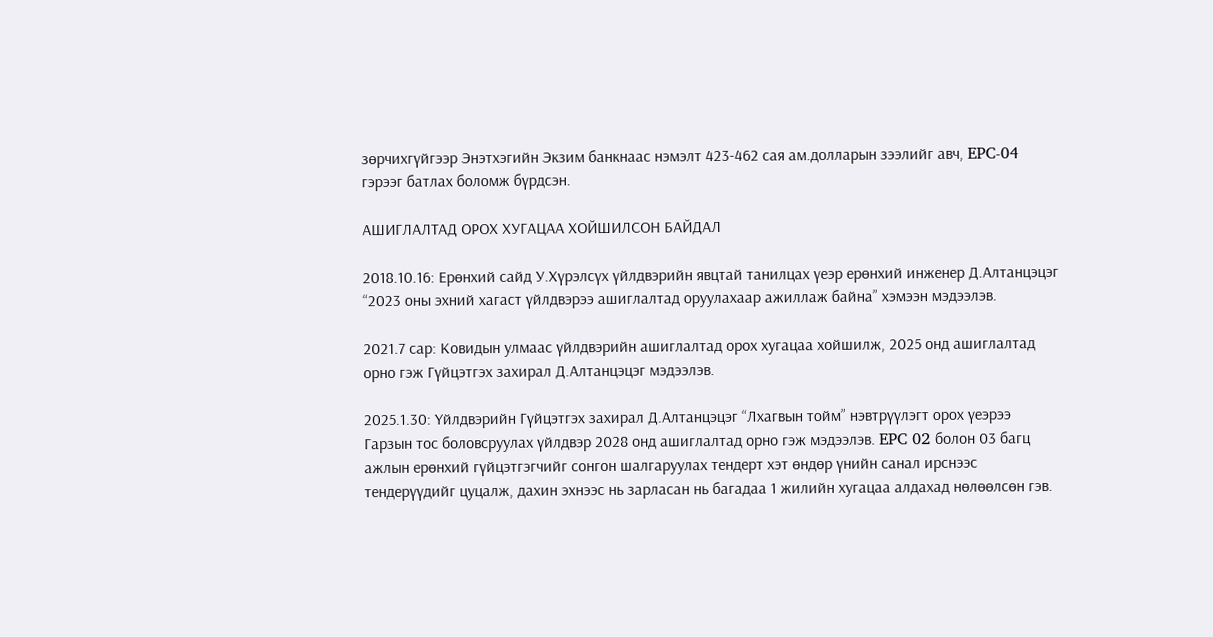зөрчихгүйгээр Энэтхэгийн Экзим банкнаас нэмэлт 423-462 сая ам.долларын зээлийг авч, EPC-04 гэрээг батлах боломж бүрдсэн.

АШИГЛАЛТАД ОРОХ ХУГАЦАА ХОЙШИЛСОН БАЙДАЛ

2018.10.16: Ерөнхий сайд У.Хүрэлсүх үйлдвэрийн явцтай танилцах үеэр ерөнхий инженер Д.Алтанцэцэг “2023 оны эхний хагаст үйлдвэрээ ашиглалтад оруулахаар ажиллаж байна” хэмээн мэдээлэв.

2021.7 сар: Ковидын улмаас үйлдвэрийн ашиглалтад орох хугацаа хойшилж, 2025 онд ашиглалтад орно гэж Гүйцэтгэх захирал Д.Алтанцэцэг мэдээлэв.

2025.1.30: Үйлдвэрийн Гүйцэтгэх захирал Д.Алтанцэцэг “Лхагвын тойм” нэвтрүүлэгт орох үеэрээ Гарзын тос боловсруулах үйлдвэр 2028 онд ашиглалтад орно гэж мэдээлэв. EPC 02 болон 03 багц ажлын ерөнхий гүйцэтгэгчийг сонгон шалгаруулах тендерт хэт өндөр үнийн санал ирснээс тендерүүдийг цуцалж, дахин эхнээс нь зарласан нь багадаа 1 жилийн хугацаа алдахад нөлөөлсөн гэв.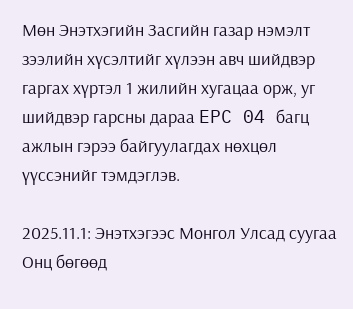Мөн Энэтхэгийн Засгийн газар нэмэлт зээлийн хүсэлтийг хүлээн авч шийдвэр гаргах хүртэл 1 жилийн хугацаа орж, уг шийдвэр гарсны дараа EPC 04 багц ажлын гэрээ байгуулагдах нөхцөл үүссэнийг тэмдэглэв.

2025.11.1: Энэтхэгээс Монгол Улсад суугаа Онц бөгөөд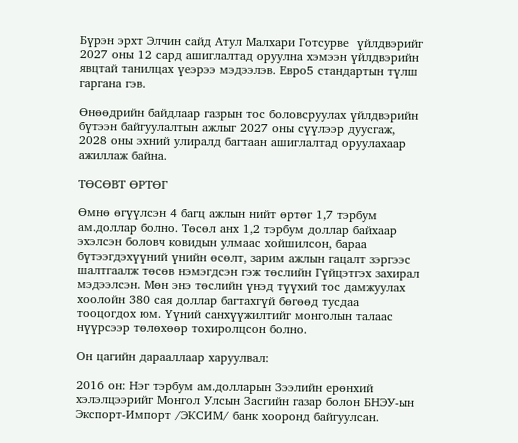Бүрэн эрхт Элчин сайд Атул Малхари Готсурве  үйлдвэрийг 2027 оны 12 сард ашиглалтад оруулна хэмээн үйлдвэрийн явцтай танилцах үеэрээ мэдээлэв. Евро5 стандартын түлш гаргана гэв.

Өнөөдрийн байдлаар газрын тос боловсруулах үйлдвэрийн бүтээн байгуулалтын ажлыг 2027 оны сүүлээр дуусгаж, 2028 оны эхний улиралд багтаан ашиглалтад оруулахаар ажиллаж байна.

ТӨСӨВТ ӨРТӨГ

Өмнө өгүүлсэн 4 багц ажлын нийт өртөг 1,7 тэрбум ам.доллар болно. Төсөл анх 1,2 тэрбум доллар байхаар эхэлсэн боловч ковидын улмаас хойшилсон, бараа бүтээгдэхүүний үнийн өсөлт, зарим ажлын гацалт зэргээс шалтгаалж төсөв нэмэгдсэн гэж төслийн Гүйцэтгэх захирал мэдээлсэн. Мөн энэ төслийн үнэд түүхий тос дамжуулах хоолойн 380 сая доллар багтахгүй бөгөөд тусдаа тооцогдох юм. Үүний санхүүжилтийг монголын талаас нүүрсээр төлөхөөр тохиролцсон болно.

Он цагийн дарааллаар харуулвал:

2016 он: Нэг тэрбум ам.долларын Зээлийн ерөнхий хэлэлцээрийг Монгол Улсын Засгийн газар болон БНЭУ-ын Экспорт-Импорт /ЭКСИМ/ банк хооронд байгуулсан.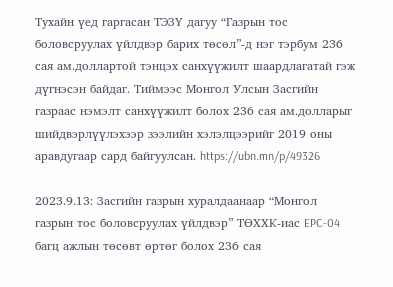Тухайн үед гаргасан ТЭЗҮ дагуу “Газрын тос боловсруулах үйлдвэр барих төсөл”-д нэг тэрбум 236 сая ам.доллартой тэнцэх санхүүжилт шаардлагатай гэж дүгнэсэн байдаг. Тиймээс Монгол Улсын Засгийн газраас нэмэлт санхүүжилт болох 236 сая ам.долларыг шийдвэрлүүлэхээр зээлийн хэлэлцээрийг 2019 оны аравдугаар сард байгуулсан. https://ubn.mn/p/49326

2023.9.13: Засгийн газрын хуралдаанаар “Монгол газрын тос боловсруулах үйлдвэр” ТӨХХК-иас EPC-04 багц ажлын төсөвт өртөг болох 236 сая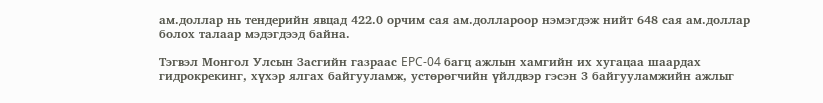ам.доллар нь тендерийн явцад 422.0 орчим сая ам.доллароор нэмэгдэж нийт 648 сая ам.доллар болох талаар мэдэгдээд байна.

Тэгвэл Монгол Улсын Засгийн газраас EPC-04 багц ажлын хамгийн их хугацаа шаардах гидрокрекинг, хүхэр ялгах байгууламж, устөрөгчийн үйлдвэр гэсэн 3 байгууламжийн ажлыг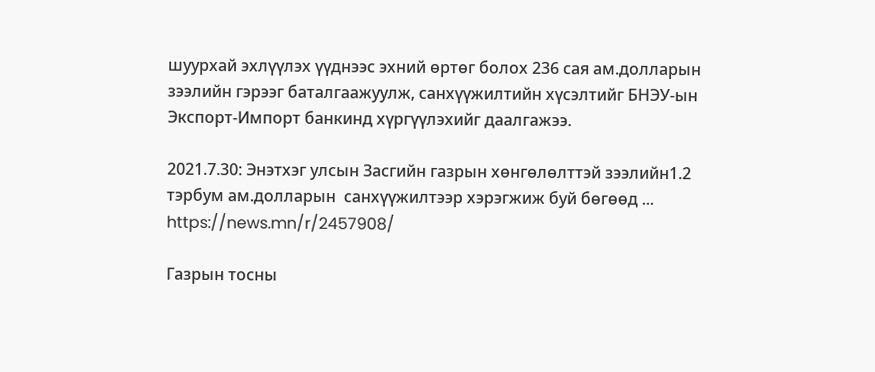шуурхай эхлүүлэх үүднээс эхний өртөг болох 236 сая ам.долларын зээлийн гэрээг баталгаажуулж, санхүүжилтийн хүсэлтийг БНЭУ-ын Экспорт-Импорт банкинд хүргүүлэхийг даалгажээ.

2021.7.30: Энэтхэг улсын Засгийн газрын хөнгөлөлттэй зээлийн1.2 тэрбум ам.долларын  санхүүжилтээр хэрэгжиж буй бөгөөд ... https://news.mn/r/2457908/

Газрын тосны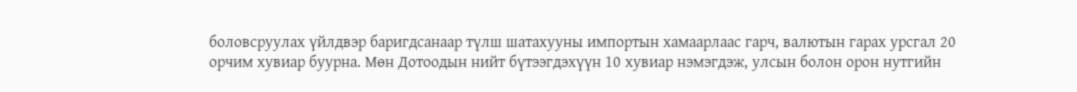боловсруулах үйлдвэр баригдсанаар түлш шатахууны импортын хамаарлаас гарч, валютын гарах урсгал 20 орчим хувиар буурна. Мөн Дотоодын нийт бүтээгдэхүүн 10 хувиар нэмэгдэж, улсын болон орон нутгийн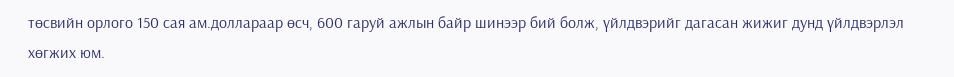төсвийн орлого 150 сая ам.доллараар өсч, 600 гаруй ажлын байр шинээр бий болж, үйлдвэрийг дагасан жижиг дунд үйлдвэрлэл хөгжих юм.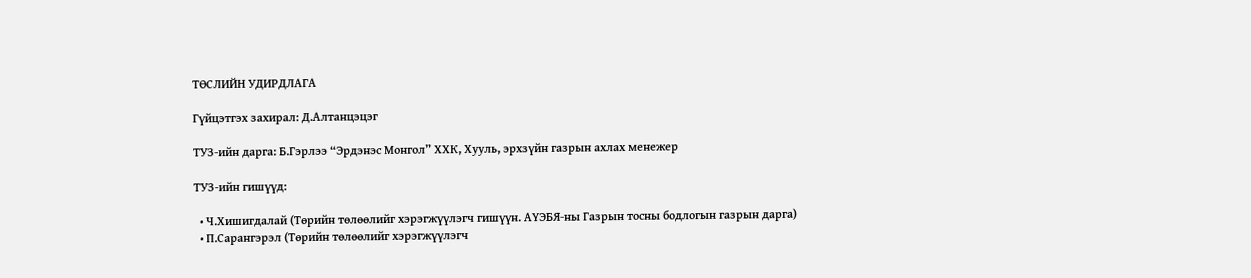ТӨСЛИЙН УДИРДЛАГА

Гүйцэтгэх захирал: Д.Алтанцэцэг

ТУЗ-ийн дарга: Б.Гэрлээ “Эрдэнэс Монгол” ХХК, Хууль, эрхзүйн газрын ахлах менежер

ТУЗ-ийн гишүүд:

  • Ч.Хишигдалай (Төрийн төлөөлийг хэрэгжүүлэгч гишүүн. АҮЭБЯ-ны Газрын тосны бодлогын газрын дарга)
  • П.Сарангэрэл (Төрийн төлөөлийг хэрэгжүүлэгч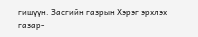гишүүн. Засгийн газрын Хэрэг эрхлэх газар-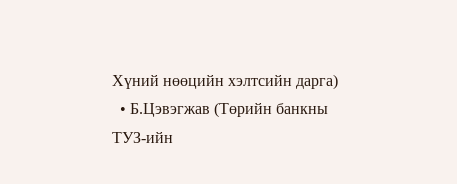Хүний нөөцийн хэлтсийн дарга)
  • Б.Цэвэгжав (Төрийн банкны ТУЗ-ийн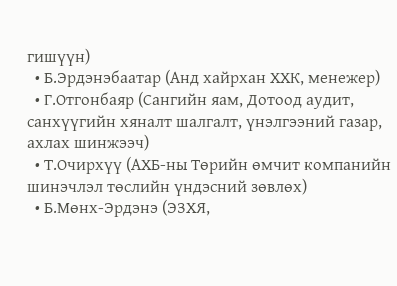гишүүн)
  • Б.Эрдэнэбаатар (Анд хайрхан ХХК, менежер)
  • Г.Отгонбаяр (Сангийн яам, Дотоод аудит, санхүүгийн хяналт шалгалт, үнэлгээний газар, ахлах шинжээч)
  • Т.Очирхүү (АХБ-ны Төрийн өмчит компанийн шинэчлэл төслийн үндэсний зөвлөх)
  • Б.Мөнх-Эрдэнэ (ЭЗХЯ,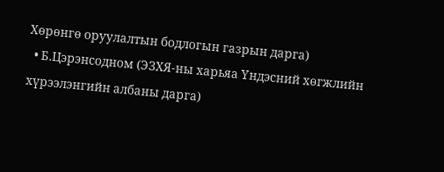Хөрөнгө оруулалтын бодлогын газрын дарга)
  • Б.Цэрэнсодном (ЭЗХЯ-ны харьяа Үндэсний хөгжлийн хүрээлэнгийн албаны дарга)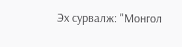Эх сурвалж: "Монгол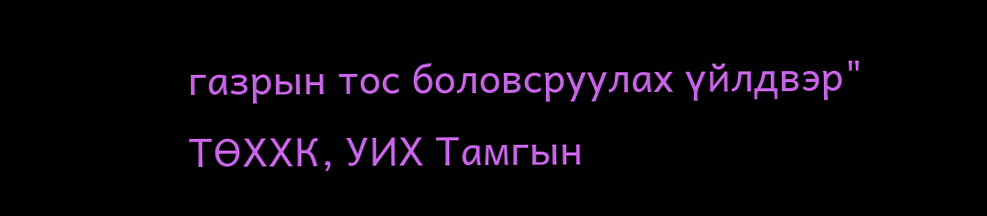газрын тос боловсруулах үйлдвэр" ТӨХХК, УИХ Тамгын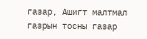газар, Ашигт малтмал газрын тосны газар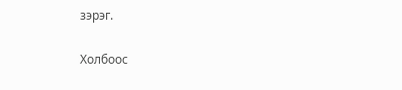зэрэг.

Холбоос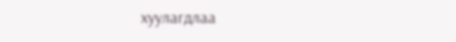хуулагдлаа